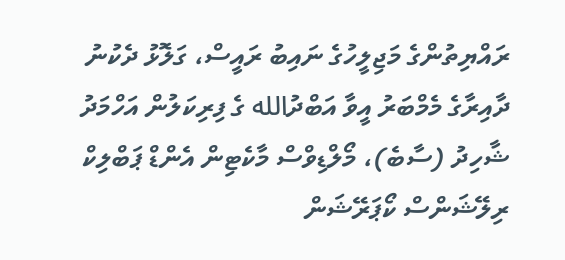ރައްޔިތުންގެ މަޖިލީހުގެ ނައިބު ރައީސް، ގަލޮޅު ދެކުނު ދާއިރާގެ މެމްބަރު އީވާ އަބްދުالله ގެ ފިރިކަލުން އަހްމަދު ޝާހިދު (ސާބެ)، މޯލްޑިވްސް މާކެޓިން އެންޑް ޕަބްލިކް ރިލޭޝަންސް ކޯޕަރޭޝަން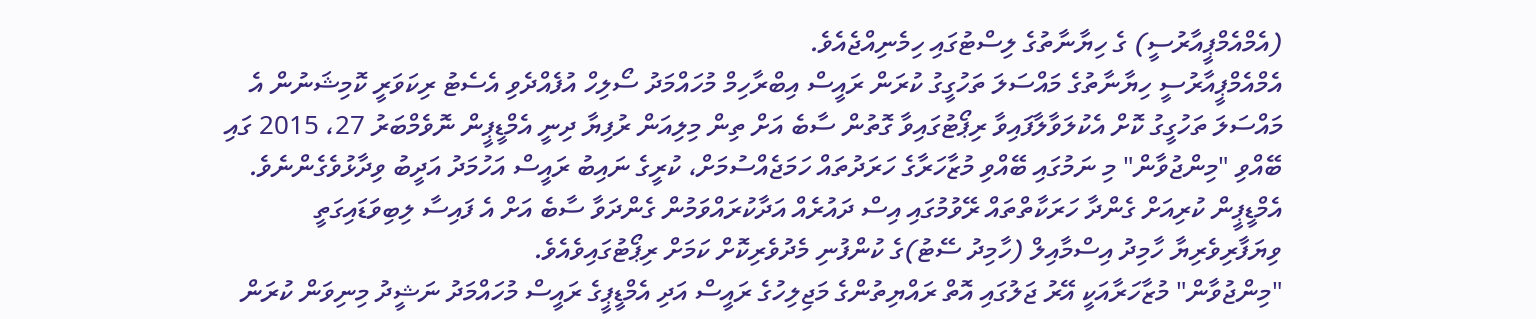(އެމްއެމްޕީއާރުސީ) ގެ ހިޔާނާތުގެ ލިސްޓުގައި ހިމެނިއްޖެއެވެ.
އެމްއެމްޕީއާރުސީ ހިޔާނާތުގެ މައްސަލަ ތަހުގީގު ކުރަން ރައީސް އިބްރާހިމް މުހައްމަދު ސޯލިހް އުފެއްދެވި އެސެޓު ރިކަވަރީ ކޮމިޝަނުން އެ މައްސަލަ ތަހުގީގު ކޮށް އެކުލަވާލާފައިވާ ރިޕޯޓުގައިވާ ގޮތުން ސާބެ އަށް ތިން މިލިއަން ރުފިޔާ ދިނީ އެމްޑީޕީން ނޮވެމްބަރު 27، 2015 ގައި ބޭއްވި "މިންޖުވާން" މި ނަމުގައި ބޭއްވި މުޒާހަރާގެ ހަރަދުތައް ހަމަޖެއްސުމަށް، ކުރީގެ ނައިބު ރައީސް އަހުމަދު އަދީބު ވިދާޅުވެގެންނެވެ.
އެމްޑީޕީން ކުރިއަށް ގެންދާ ހަރަކާތްތައް ރޭވުމުގައި އިސް ދައުރެއް އަދާކުރައްވަމުން ގެންދަވާ ސާބެ އަށް އެ ފައިސާ ލިބިވަޑައިގަތީ ވިޔަފާރިވެރިޔާ ހާމިދު އިސްމާއިލް (ހާމިދު ސޭޓު)ގެ ކުންފުނި މެދުވެރިކޮށް ކަމަށް ރިޕޯޓުގައިވެއެވެ.
"މިންޖުވާން" މުޒާހަރާއަކީ އޭރު ޖަލުގައި އޮތް ރައްޔިތުންގެ މަޖިލިހުގެ ރައީސް އަދި އެމްޑީޕީގެ ރައީސް މުހައްމަދު ނަޝީދު މިނިވަން ކުރަން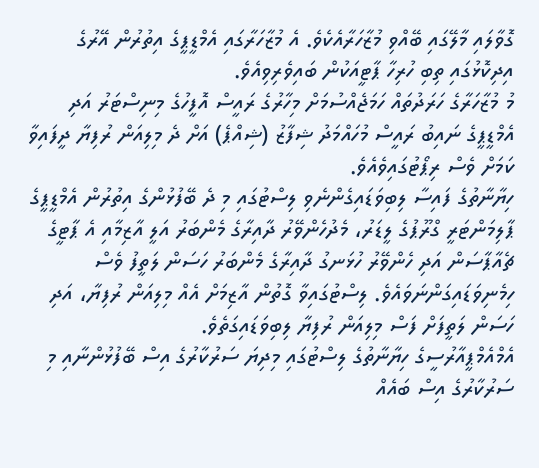ގޮވާލައި މާލޭގައި ބޭއްވި މުޒާހަރާއެކެވެ. އެ މުޒާހަރާގައި އެމްޑީޕީގެ އިތުރުން އޭރުގެ އިދިކޮޅުގައި ތިބި ހުރިހާ ޕާޓީއަކުން ބައިވެރިވިއެވެ.
މު މުޒާހަރާގެ ހަރަދުތައް ހަމަޖެއްސުމަށް މިހާރުގެ ރައީސް އޮފީހުގެ މިނިސްޓަރު އަދި އެމްޑީޕީގެ ނައިބު ރައީސް މުހައްމަދު ޝިފާޒު (ޝިއްޕެ) އަށް ދެ މިލިއަން ރުފިޔާ ދީފައިވާ ކަމަށް ވެސް ރިޕޯޓުގައިވެއެވެ.
ހިޔާނާތުގެ ފައިސާ ލިބިވަޑައިގެންނެވި ލިސްޓުގައި މި ދެ ބޭފުޅުންގެ އިތުރުން އެމްޑީޕީގެ ޕާލިމަންޓަރީ ގްރޫޕުގެ ލީޑަރު، މެދުހެންވޭރު ދާއިރާގެ މެންބަރު އަލީ އާޒިމާއި އެ ޕާޓީގެ ޗެއާޕާސަން އަދި ހެންވޭރު ހުޅަނގު ދާއިރާގެ މެންބަރު ހަސަން ލަތީފު ވެސް ހިމެނިވަޑައިގަންނަވައެވެ. ލިސްޓުގައިވާ ގޮތުން އާޒިމަށް އެއް މިލިއަން ރުފިޔާ، އަދި ހަސަން ލަތީފަށް ފަސް މިލިއަން ރުފިޔާ ލިބިވަޑައިގަތެވެ.
އެމްއެމްޕީއާރުސީގެ ހިޔާނާތުގެ ލިސްޓުގައި މިދިޔަ ސަރުކާރުގެ އިސް ބޭފުޅުންނާއި މި ސަރުކާރުގެ އިސް ބައެއް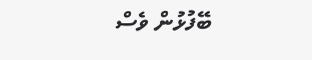ބޭފުޅުން ވެސް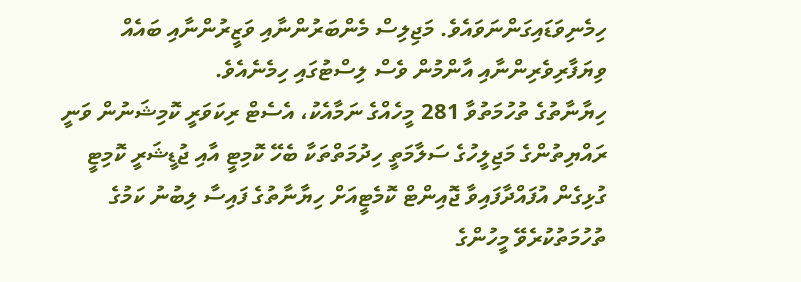ހިމެނިވަޑައިގަންނަވައެވެ. މަޖިލިސް މެންބަރުންނާއި ވަޒީރުންނާއި ބައެއް ވިޔަފާރިވެރިންނާއި އާންމުން ވެސް ލިސްޓުގައި ހިމެނެއެވެ.
ހިޔާނާތުގެ ތުހުމަތުވާ 281 މީހެއްގެ ނަމާއެކު، އެސެޓް ރިކަވަރީ ކޮމިޝަނުން ވަނީ ރައްޔިތުންގެ މަޖިލީހުގެ ސަލާމަތީ ހިދުމަތްތަކާ ބެހޭ ކޮމިޓީ އާއި ޖުޑީޝަރީ ކޮމިޓީ ގުޅިގެން އުފައްދާފައިވާ ޖޮއިންޓް ކޮމެޓީއަށް ހިޔާނާތުގެ ފައިސާ ލިބުނު ކަމުގެ ތުހުމަތުކުރެވޭ މީހުންގެ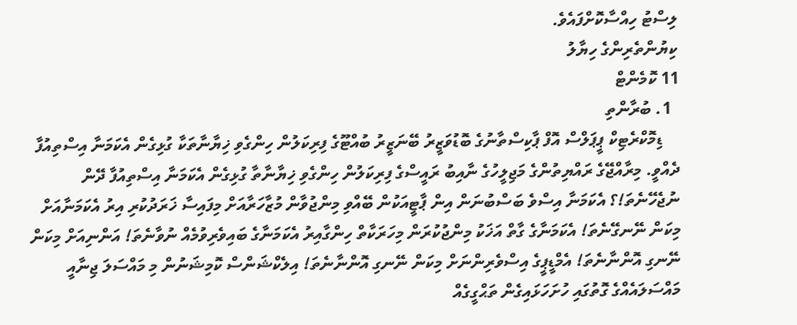ލިސްޓު ހިއްސާކޮށްފައެވެ.
ކިޔުންތެރިންގެ ހިޔާލު
11 ކޮމެންޓް
  1. ބުރާންތި
    ޑިމޮކްރެޓިކް ޕީޕަލްސް އޮފް ޕާކިސްތާނުގެ ބޮޑުވަޒީރު ބޭނަޒީރު ބުއްޓޫގެ ފިރިކަލުން ހިންގެވި ޚިޔާނާތަކާ ގުޅިގެން އެކަމަނާ އިސްތިއުފާ ދެއްވީ. މިރާއްޖޭގެ ރައްޔިތުންގެ މަޖިލީހުގެ ނާއިބު ރައީސްގެ ފިރިކަލުން ހިންގެވި ޚިޔާނާތާ ގުޅިގެން އެކަމަނާ އިސްތިއުފާ ދޭން ނުޖެހޭނެތަ!؟ އެކަމަނާ އިސްވެ ބަސްބުނަން އިން ޕާޓީއަކުން ބޭއްވި މިންޖުވާން މުޒާހަރާއަށް މިފައިސާ ޚަރަދުކުރި އިރު އެކަމަނާއަށް މިކަން ނޭނގޭނެތަ! އެކަމަނާގެ ގާތް އަޚަކު މިންޖުކުރަން މިހަރަކާތް ހިންގާއިރު އެކަމަނާގެ ބައިވެރިވުމެއް ނުވާނެތަ! އަންނިއަށް މިކަން ނޭނގި އޮންނާނެތަ! އެމްޑީޕީގެ އިސްވެރިންނަށް މިކަން ނޭނގި އޮންނާނެތަ! އިލެކްޝަންސް ކޮމިޝަނުން މި މައްސަލަ ޖިނާއީ މައްސަލައެއްގެ ގޮތުގައި ހުށަހަޅައިގެން ތަޙްގީގެއް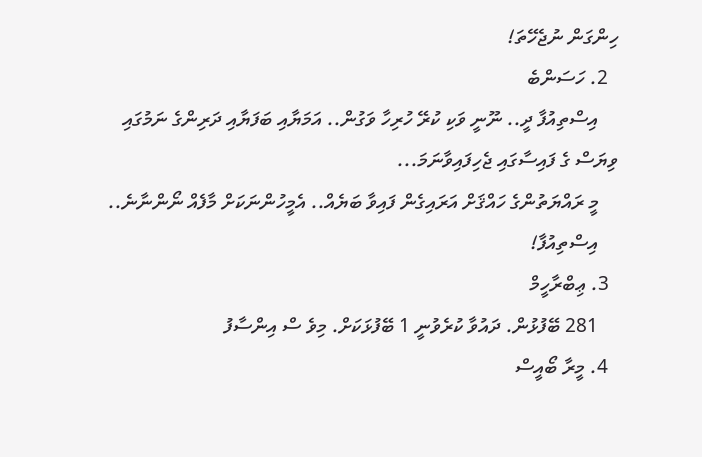ހިންގަން ނުޖެހޭތަ!
  2. ހަސަންބެ
    އިސްތިއުފާ ދީ.. ނޫނީ ވަކި ކުރޭ ހުރިހާ ވަގުން.. އަމަޔާއި ބަފަޔާއި ދަރިންގެ ނަމުގައި ވިޔަސް ގެ ފައިސާގައި ޖެހިފައިވާނަމަ...
    މީ ރައްޔަތުންގެ ހައްޤަށް އަރައިގެން ފައިވާ ބަޔެއް.. އެމީހުންނަކަށް މާފެއް ނޯންނާނެ..
    އިސްތިއުފާ!
  3. ޢިބްރާހީމް
    281 ބޭފުޅުން. ދައުވާ ކުރެވުނީ 1 ބޭފުޅަކަށް. މިވެ ސް އިންސާފު
  4. މީރާ ބޯއީސް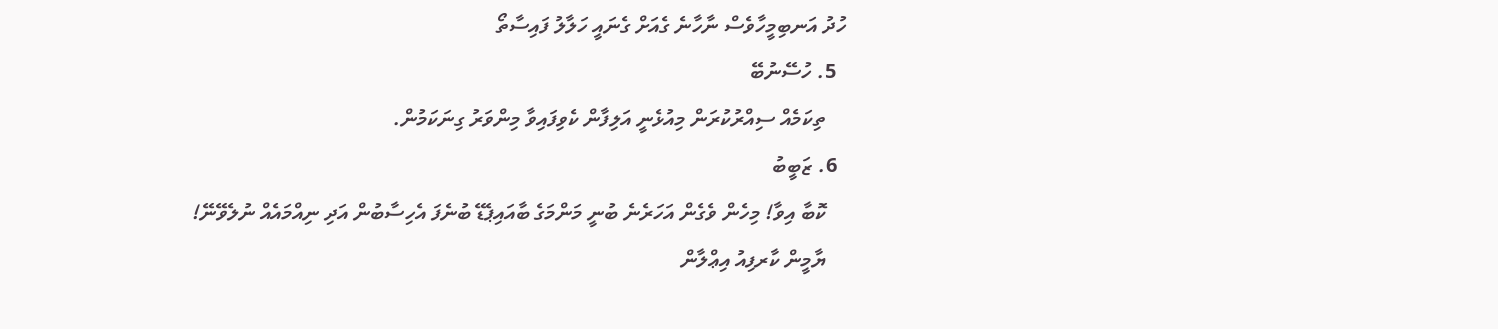ހުދު އަނބިމީހާވެސް ނާހާނެ ގެއަށް ގެނައީ ހަލާލު ފައިސާތޯ
  5. ހުސޭނުބޭ
    ތިކަމެއް ސިއްރުކުރަން މިއުޅެނީ އަލިފާން ކެވިފައިވާ މިންވަރު ގިނަކަމުން.
  6. ޒަބީބު
    ކޮބާ އިވާ! މިހެން ވެގެން އަހަރެނެ ބުނީ މަންމަގެ ބާއައިޕެޑޭ ބުނެފަ އެހިސާބުން އަދި ނިއްމައެއް ނުލެވޭނޭ!
    ޔާމީން ކާރފިއު އިޢްލާން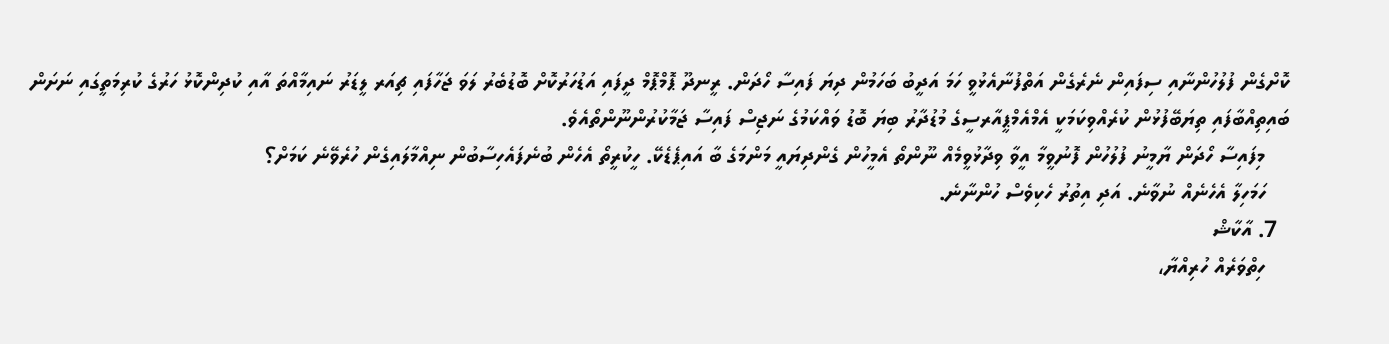ކޮށްގެން ފުލުހުންނާއި ސިފައިން ނެރެގެން އަތްފުނާއެޅުވީ ހަމަ އަދީބު ބަހަމުން ދިޔަ ފައިސާ ހޯދަން. ރީނދޫ ޕޮމްޕޮމް ދީފައި އަޑުހަރުކޮށް ބޮޑުބެރު ލަވަ ޖަހާފައި ޗިއަރ ލީޑަރު ނައިމާއްތަ އާއި ކުދިންކޮޅު ހަރުގެ ކުރިމަތީގައި ނަށަން ބައިތިއްބާފައި ތިޔަބޭފުޅުން ކުރެއްވިކަމަކީ އެމްއެމްޕީއާރސީގެ މުޑުދާރު ބިޔަ ބޮޑު ވައްކަމުގެ ނަޖިސް ފައިސާ ޖަމާކުރުންނޫންތޯއެވެ.
    މިފައިސާ ހޯދަން ޔާމީނު ފުލުހުން ފޮނުވީމާ އީވާ ވިދާޅުވީމެއް ނޫންތޯ އެމީހުން ގެންދިޔައީ މަންމަގެ ބާ އައިޕެޑެކޭ. ހީކުރީތޯ އެހެން ބުނެފައެހިސާބުން ނިއްމާލައިގެން ހުރެވޭނެ ކަމަށް؟
    ހަމަހިލާ އެހެނެއް ނުވާނެ. އަދި އިތުރު ހެކިވެސް ހުންނާނެ.
  7. އާކާޝް
    ހިތްވަރެއް ހުރިއްޔާ،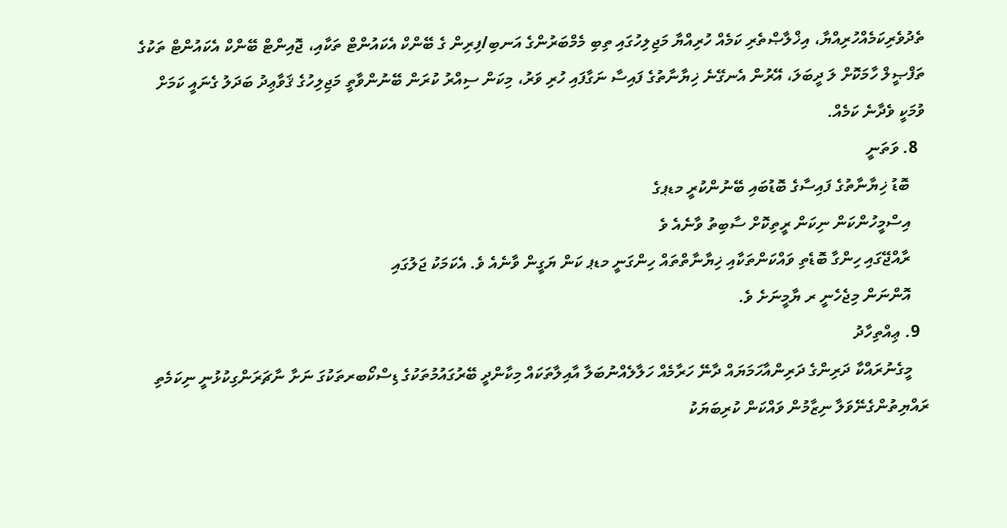ތެދުވެރިކަމެއްހުރިއްޔާ، އިޚްލާޞްތެރި ކަމެއް ހުރިއްޔާ މަޖިލިހުގައި ތިބި މެމްބަރުންގެ އަނބި/ފިރިން ގެ ބޭންކް އެކައުންޓް ތަކާއި، ޖޮއިންޓް ބޭންކް އެކައުންޓް ތަކުގެ ތަފްޞީލް ހާމަކޮށް ލަ ދީބަލަ، އޭރުން އެނގޭނެ ޚިޔާނާތުގެ ފައިސާ ނަގާފައި ހުރި ވަރު، މިކަން ސިއްރު ކުރަން ބޭނުންވާތީ މަޖިލިހުގެ ޤަވާޢިދު ބަދަލު ގެނައީ ކަމަށް ވުމަކީ ވެދާނެ ކަމެއް.
  8. ވަތަނީ
    ބޮޑު ޚިޔާނާތުގެ ފައިސާގެ ބޮޑުބައި ބޭނުންކުރީ މޑޕގެ
    އިސްމީހުންކަން ނިކަން ރީތިކޮށް ސާބިތު ވާނެއެ ވެ
    ރާއްޖޭގައި ހިންގާ ބޮޑެތި ވައްކަންތަކާއި ޚިޔާނާތްތައް ހިންގަނީ މޑޕ ކަން ޔަގީން ވާނެއެ ވެ. އެކަމަކު ޖަލުގައި
    އޮންނަން މިޖެހެނީ ރ ޔާމީނަށެ ވެ.
  9. ޢިއްތިހާދު
    މީގެނުރައްކާ ދަރިންގެ ދަރިންއާހަމަޔައް ދާނޭ ހަރާމެއް ހަލާލެއްނުބަލާ އާއިލާތަކައް މިކާންދީ ބޭރުގައުމުތަކުގެ ޑިސްކޯބރތަކުގަ ނަށާ ނާޗަރަންގިކުޅުނީ ނިކަމެތި ރައްޔިތުންގެނޭވަލާ ނިޒާމުން ވައްކަން ކުރިބަޔަކު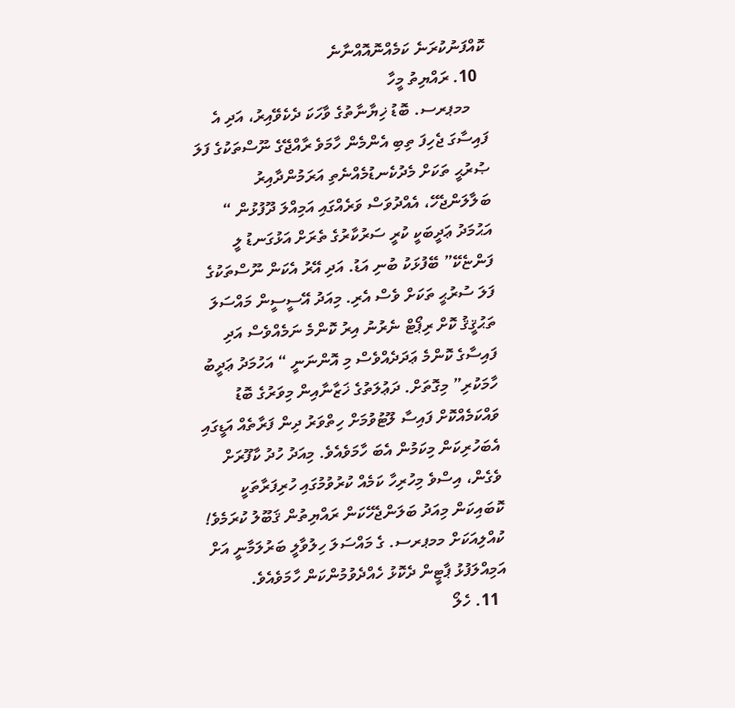ކޮއްފަނުކުރަނެ ކަމެއްނޮއޮއްނާނެ
  10. ރައްޔިތު މީހާ
    މމޕރސ. ބޮޑު ޚިޔާނާތުގެ ވާހަކަ ދެކެވޭއިރު، އަދި އެ ފައިސާގަ ޖެހިފަ ތިބި އެންމެން ހާމަވެ ރާއްޖޭގެ ނޫސްތަކުގެ ފަލަ ޞުރުޙީ ތަކަށް މެދުކެނޑުމެއްނެތި އަރަމުންދާއިރު ބަލާލަންޖެހޭ، އެއްދުވަސް ވަރެއްގައި އަމިއްލަ ދޫފުޅުން “ އަޙުމަދު ޢަދީބަކީ ކުރީ ސަރުކާރުގެ ތެރަށް އަޅުގަނޑު ލީ ފަންޏެކޭ” ބޭފުޅަކު ބުނި އަޑު. އަދި އޭރު އެކަން ނޫސްތަކުގެ ފަލަ ސުރުޙީ ތަކަށް ވެސް އެރި. މިއަދު އޭސީސީން މައްސަލަ ތަޙުޤީޤު ކޮށް ރިޕޯޓް ނެރުނު އިރު ކޮންމެ ނަމެއްވެސް އަދި ފައިސާގެ ކޮންމެ ޢަދަދެއްވެސް މި އޮންނަނީ “ އަހުމަދު ޢަދީބު ހާމަކުރި” މިގޮތަށް. ދަޢުލަތުގެ ޚަޒާނާއިން މިވަރުގެ ބޮޑު ވައްކަމެއްކޮށް ފައިސާ ލޫޓުވުމަށް ހިތްވަރު ދިން ފަރާތެއް އަޑީގައި އެބަހުރިކަން މިކަމުން އެބަ ހާމަވެއެވެ. މިއަދު ހުދު ކާފޫރަށް ވެގެން، އިސްވެ މިހުރިހާ ކަމެއް ކުރުވުމުގައި ހުރިފަރާތަކީ ކޮބައިކަން މިއަދު ބަލަންޖެހޭކަން ރައްޔިތުން ޤަބޫލު ކުރަމެވެ! ކުއްލިއަކަށް މމޕރސ. ގެ މައްސަލަ ހިލުވާލީ ބަރުލަމާނީ އަށް އަމިއްލަފުޅު ޕާޓީން ދެކޮޅު ހެއްދެވުމުންކަން ހާމަވެއެވެ.
  11. ހެލޯ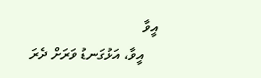އީވާ
    އީވާ، އަޅުގަނޑު ވަރަށް ދެރަ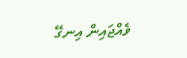ވެއްޖައިން އިނގޭ